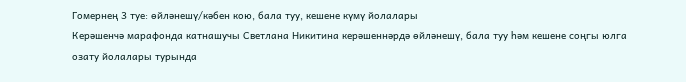Гомернең 3 туе: өйләнешү/кәбен кою, бала туу, кешене күмү йолалары
Керәшенчә марафонда катнашучы Светлана Никитина керәшеннәрдә өйләнешү, бала туу һәм кешене соңгы юлга озату йолалары турында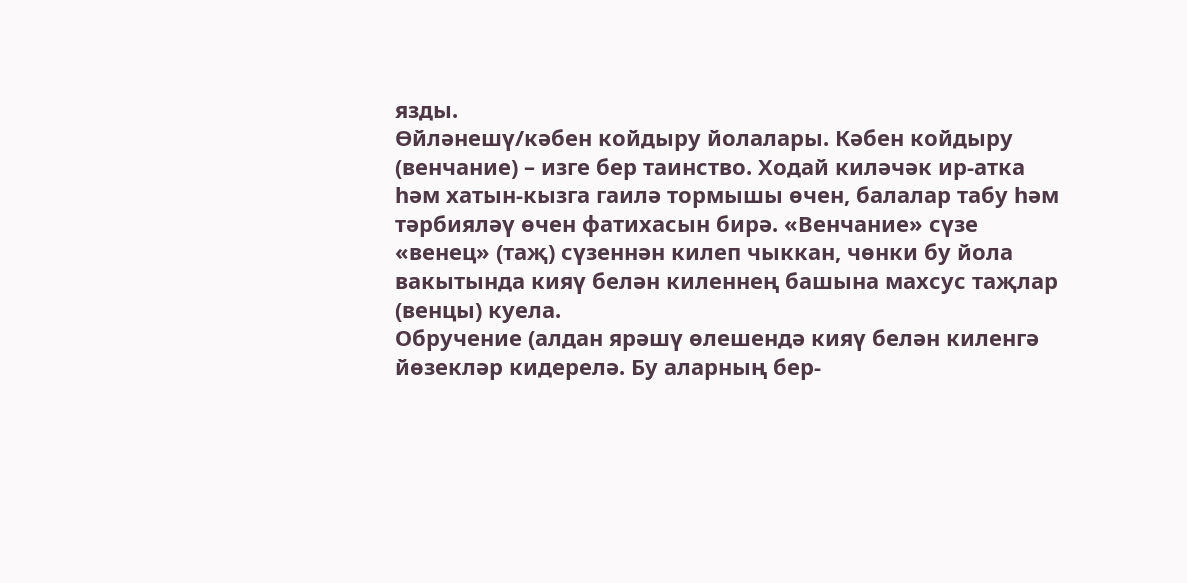язды.
Өйләнешү/кәбен койдыру йолалары. Кәбен койдыру (венчание) – изге бер таинство. Ходай киләчәк ир-атка һәм хатын-кызга гаилә тормышы өчен, балалар табу һәм тәрбияләү өчен фатихасын бирә. «Венчание» сүзе «венец» (таҗ) сүзеннән килеп чыккан, чөнки бу йола вакытында кияү белән киленнең башына махсус таҗлар (венцы) куела.
Обручение (алдан ярәшү өлешендә кияү белән киленгә йөзекләр кидерелә. Бу аларның бер-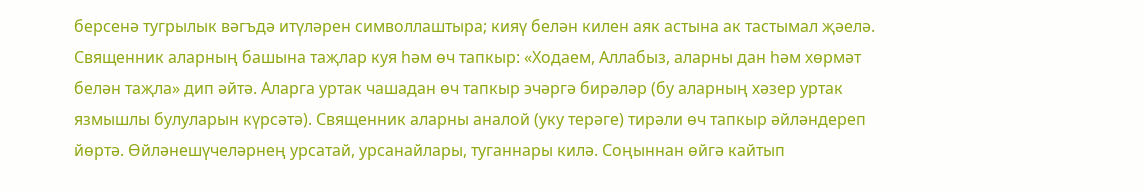берсенә тугрылык вәгъдә итүләрен символлаштыра; кияү белән килен аяк астына ак тастымал җәелә. Священник аларның башына таҗлар куя һәм өч тапкыр: «Ходаем, Аллабыз, аларны дан һәм хөрмәт белән таҗла» дип әйтә. Аларга уртак чашадан өч тапкыр эчәргә бирәләр (бу аларның хәзер уртак язмышлы булуларын күрсәтә). Священник аларны аналой (уку терәге) тирәли өч тапкыр әйләндереп йөртә. Өйләнешүчеләрнең урсатай, урсанайлары, туганнары килә. Соңыннан өйгә кайтып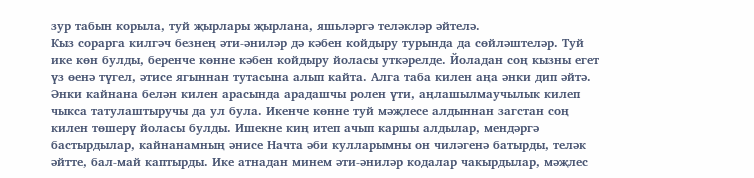зур табын корыла, туй җырлары җырлана, яшьләргә теләкләр әйтелә.
Кыз сорарга килгәч безнең әти-әниләр дә кәбен койдыру турында да сөйләштеләр. Туй ике көн булды, беренче көнне кәбен койдыру йоласы уткәрелде. Йоладан соң кызны егет үз өенә түгел, әтисе ягыннан тутасына алып кайта. Алга таба килен аңа әнки дип әйтә. Әнки кайнана белән килен арасында арадашчы ролен үти, аңлашылмаучылык килеп чыкса татулаштыручы да ул була. Икенче көнне туй мәҗлесе алдыннан загстан соң килен төшерү йоласы булды. Ишекне киң итеп ачып каршы алдылар, мендәргә бастырдылар, кайнанамның әнисе Начта әби кулларымны он чиләгенә батырды, теләк әйтте, бал-май каптырды. Ике атнадан минем әти-әниләр кодалар чакырдылар, мәҗлес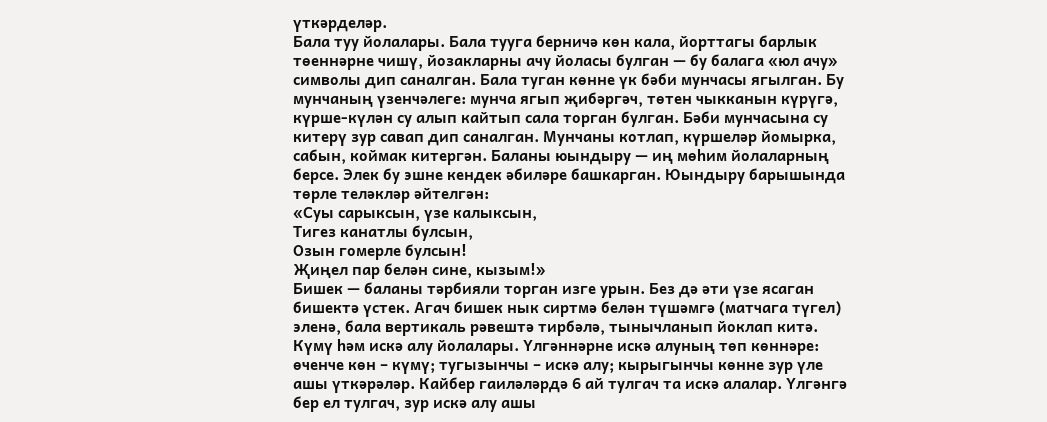үткәрделәр.
Бала туу йолалары. Бала тууга берничә көн кала, йорттагы барлык төеннәрне чишү, йозакларны ачу йоласы булган — бу балага «юл ачу» символы дип саналган. Бала туган көнне үк бәби мунчасы ягылган. Бу мунчаның үзенчәлеге: мунча ягып җибәргәч, төтен чыкканын күрүгә, күрше-күлән су алып кайтып сала торган булган. Бәби мунчасына су китерү зур савап дип саналган. Мунчаны котлап, күршеләр йомырка, сабын, коймак китергән. Баланы юындыру — иң мөһим йолаларның берсе. Элек бу эшне кендек әбиләре башкарган. Юындыру барышында төрле теләкләр әйтелгән:
«Суы сарыксын, үзе калыксын,
Тигез канатлы булсын,
Озын гомерле булсын!
Җиңел пар белән сине, кызым!»
Бишек — баланы тәрбияли торган изге урын. Без дә әти үзе ясаган бишектә үстек. Агач бишек нык сиртмә белән түшәмгә (матчага түгел) эленә, бала вертикаль рәвештә тирбәлә, тынычланып йоклап китә.
Күмү һәм искә алу йолалары. Үлгәннәрне искә алуның төп көннәре: өченче көн – күмү; тугызынчы – искә алу; кырыгынчы көнне зур үле ашы үткәрәләр. Кайбер гаиләләрдә 6 ай тулгач та искә алалар. Үлгәнгә бер ел тулгач, зур искә алу ашы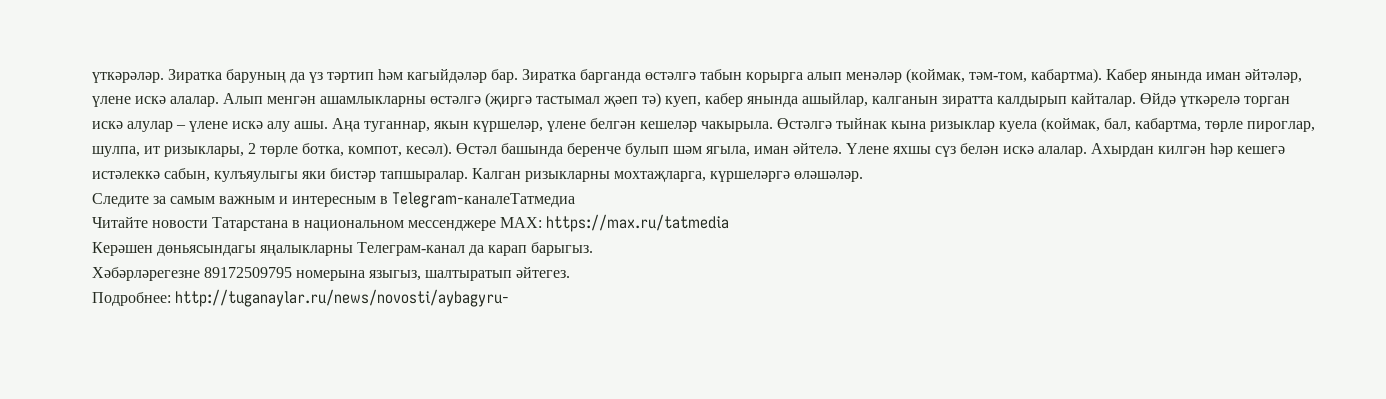үткәрәләр. Зиратка баруның да үз тәртип һәм кагыйдәләр бар. Зиратка барганда өстәлгә табын корырга алып менәләр (коймак, тәм-том, кабартма). Кабер янында иман әйтәләр, үлене искә алалар. Алып менгән ашамлыкларны өстәлгә (җиргә тастымал җәеп тә) куеп, кабер янында ашыйлар, калганын зиратта калдырып кайталар. Өйдә үткәрелә торган искә алулар – үлене искә алу ашы. Аңа туганнар, якын күршеләр, үлене белгән кешеләр чакырыла. Өстәлгә тыйнак кына ризыклар куела (коймак, бал, кабартма, төрле пироглар, шулпа, ит ризыклары, 2 төрле ботка, компот, кесәл). Өстәл башында беренче булып шәм ягыла, иман әйтелә. Үлене яхшы сүз белән искә алалар. Ахырдан килгән һәр кешегә истәлеккә сабын, кулъяулыгы яки бистәр тапшыралар. Калган ризыкларны мохтаҗларга, күршеләргә өләшәләр.
Следите за самым важным и интересным в Telegram-каналеТатмедиа
Читайте новости Татарстана в национальном мессенджере MАХ: https://max.ru/tatmedia
Керәшен дөньясындагы яңалыкларны Телеграм-канал да карап барыгыз.
Хәбәрләрегезне 89172509795 номерына языгыз, шалтыратып әйтегез.
Подробнее: http://tuganaylar.ru/news/novosti/aybagyru-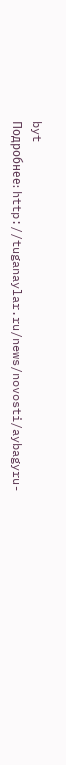byt
Подробнее: http://tuganaylar.ru/news/novosti/aybagyru-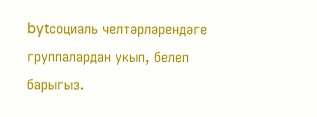bytсоциаль челтәрләрендәге группалардан укып, белеп барыгыз.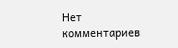Нет комментариев